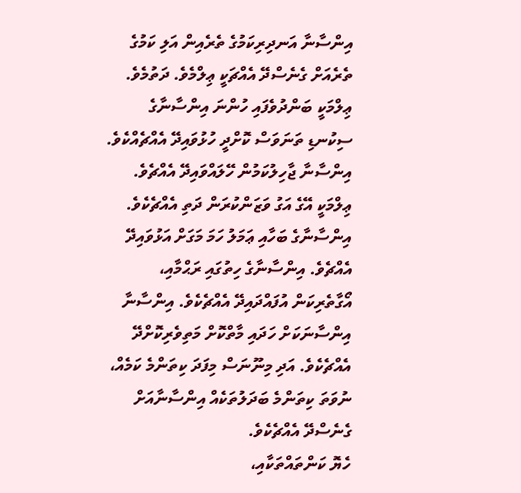އިންސާނާ އަނދިރިކަމުގެ ތެރެއިން އަލި ކަމުގެ ތެރެއަށް ގެނެސްދޭ އެއްޗަކީ ޢިލްމެވެ. ދަތުމެވެ. ޢިލްމަކީ ބަންދުވެފައި ހުންނަ އިންސާނާގެ ސިކުނޑި ތަނަވަސް ކޮށްދީ ހުޅުވައިދޭ އެއްޗެއްކެވެ. އިންސާނާ ޖާހިލުކަމުން ހޭލައްވައިދޭ އެއްޗެވެ. ޢިލްމަކީ އޭގެ އަގު ވަޒަންކުރަން ދަތި އެއްޗެކެވެ. އިންސާނާގެ ބަހާއި ޢަމަލު ހަމަ މަގަށް އަޅުވައިދޭ އެއްޗެވެ. އިންސާނާގެ ހިތުގައި ރަޙްމާއި، އޯގާތެރިކަން އުފައްދައިދޭ އެއްޗެކެވެ. އިންސާނާ އިންސާނަކަށް ހަދައި މާތްކޮށް މަތިވެރިކޮށްދޭ އެއްޗެކެވެ. އަދި މިނޫނަސް މިފަދަ ކިތަންމެ ކަމެއް، ނުވަތަ ކިތަންމެ ބަދަލުތަކެއް އިންސާނާއަށް ގެނެސްދޭ އެއްޗެކެވެ.
ހެޔޮ ކަންތައްތަކާއި،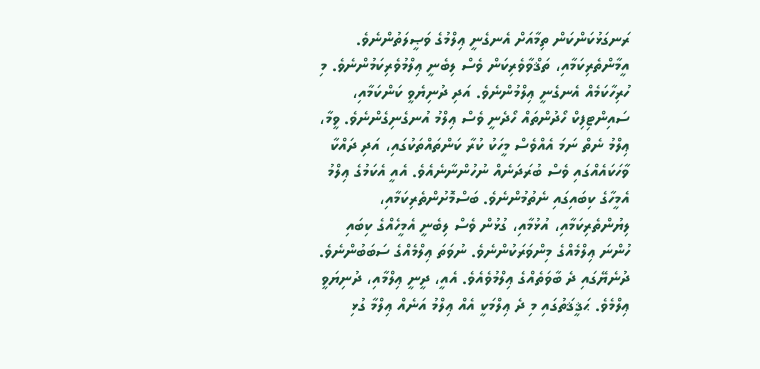ރަނގަޅުކަންކަން ތިމާއަށް އެނގެނީ ޢިލްމުގެ ވަޞީލަތުންނެވެ. އީމާންތެރިކަމާއި، ތަޤްވާވެރިކަން ވެސް ލިބެނީ ޢިލްމުވެރިކަމުންނެވެ. މި ހުރިހާކަމެއް އެނގެނީ ޢިލްމުންނެވެ. އަދި ދުނިޔެވީ ކަންކަމާއި، ސައިންޓިފިކް ހޯދުންތައް ހޯދެނީ ވެސް ޢިލްމު އުނގެނިގެންނެވެ. ވީމާ، ޢިލްމު ނެތް ނަމަ އެއްވެސް މީހަކު ކުރާ ކަންތައްތަކުގައި، އަދި ދައްކާ ވާހަކައެއްގައި ވެސް ބުރަދަނެއް ނުހުންނާނެއެވެ. އެއީ އެކަމުގެ ޢިލްމު އެމީހާގެ ކިބައިގައި ނެތުމުންނެވެ. ބަސްމޮށުންތެރިކަމާއި، ލިޔުންތެރިކަމާއި، އުޅުމާއި، ގުޅުން ވެސް ލިބެނީ އެމީހެއްގެ ކިބައި ހުންނަ ޢިލްމެއްގެ މިންވަރަކުންނެވެ. ނުވަތަ ޢިލްމެއްގެ ސަބަބުންނެވެ.
ދުނެޔޭގައި ދެ ބާވަތެއްގެ ޢިލްމުވެއެވެ. އެއީ، ދީނީ ޢިލްމާއި، ދުނިޔަވީ ޢިލްމެވެ. ޙަޤީޤަތުގައި މި ދެ ޢިލްމަކީ އެއް ޢިލްމު އަނެއް ޢިލްމާ ގުޅި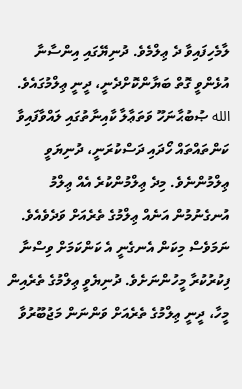ލާމެހިފައިވާ ދެ ޢިލްމެވެ. ދުނިޔޭގައި އިންސާނާ އުޅެންވީ ގޮތް ބަޔާންކޮށްދެނީ، ދީނީ ޢިލްމުގައެވެ. الله ޞުބުޙާނަހޫ ވަތަޢާލާ ކާއިނާތުގައި ލައްވާފައިވާ ކަންތައްތައް ހޯދައި ދަސްކުރަނީ، ދުނިޔަވީ ޢިލްމުންނެވެ. މިދެ ޢިލްމުންކުރެ އެއް ޢިލްމު އުނގެނުމުން އަނެއް ޢިލްމުގެ ތެރެއަށް ވަދެވެއެވެ. ނަމަވެސް މިކަން އެނގެނީ އެ ކަންކަމަށް ވިސްނާ ފިކުރުކުރާ މީހުންނަށެވެ. ދުނިޔެވީ ޢިލްމުގެ ތެރެއިން މީހާ، ދީނީ ޢިލްމުގެ ތެރެއަށް ވަންނަން މަޖުބޫރުވާ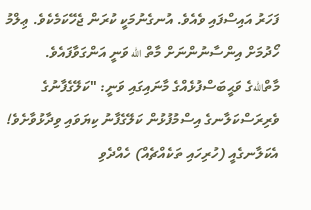ފަހަރު އައިސްފައި ވެއެވެ. އުނގެނުމަކީ ކުރަން ޖެހޭކަމެކެވެ. ޢިލްމު ހޯދުމަށް އިންސާނުންނަށް މާތް الله ވަނީ އަންގަވާފައެވެ.
މާތްاللهގެ ވަޙީބަސްފުޅެއްގެ މާނައިގައި ވަނީ: "ކަލޭގެފާނުގެ ވެރިރަސްކަލާނގެ އިސްމުފުޅުން ކަލޭގެފާނު ކިޔަވައި ވިދާޅުވާށެވެ! އެކަލާނގެއީ (ހުރިހައި ތަކެއްޗެއް) ހެއްދެވި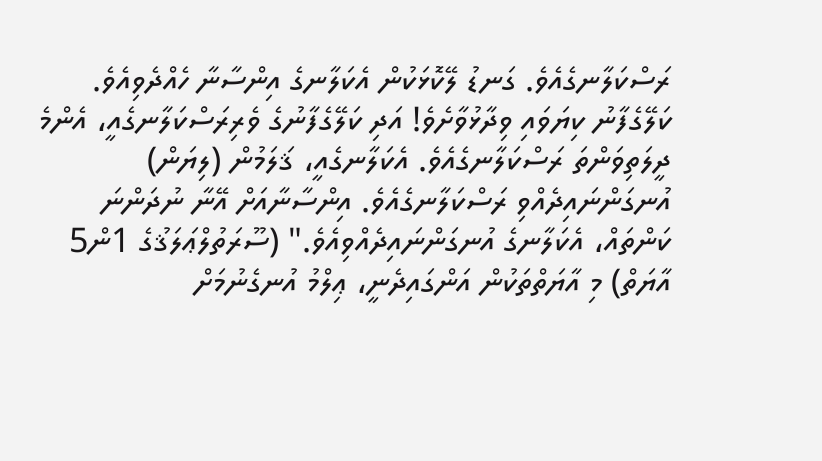ރަސްކަލާނގެއެވެ. ގަނޑު ލޭކޮޅަކުން އެކަލާނގެ އިންސާނާ ހެއްދެވިއެވެ. ކަލޭގެފާނު ކިޔަވައި ވިދާޅުވާށެވެ! އަދި ކަލޭގެފާނުގެ ވެރިރަސްކަލާނގެއީ، އެންމެ ދީލަތިވަންތަ ރަސްކަލާނގެއެވެ. އެކަލާނގެއީ، ޤަލަމުން (ލިޔަން) އުނގަންނައިދެއްވި ރަސްކަލާނގެއެވެ. އިންސާނާއަށް އޭނާ ނުދަންނަ ކަންތައް، އެކަލާނގެ އުނގަންނައިދެއްވިއެވެ." (ސޫރަތުލްޢަލަޤުގެ 1ން5 އާޔަތް) މި އާޔަތްތަކުން އަންގައިދެނީ، ޢިލްމު އުނގެނުމަށް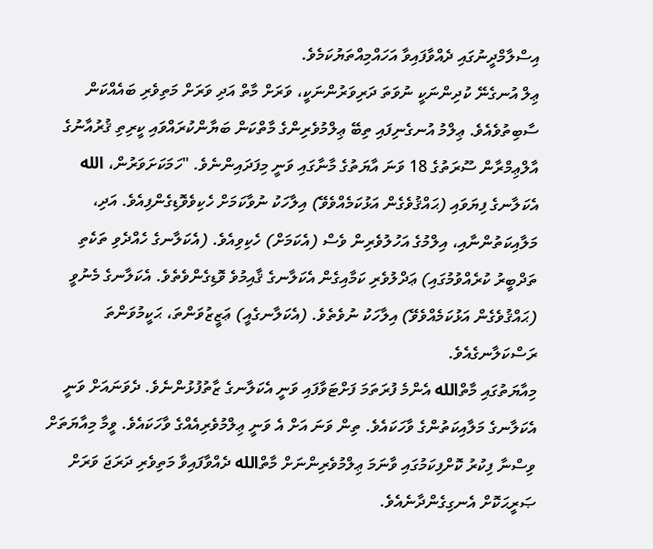އިސްލާމްދީނުގައި ދެއްވާފައިވާ އަހައްމިއްތަޔުކަމެވެ.
ޢިލް އުނގެނޭ ކުދިންނަކީ ނުވަތަ ދަރިވަރުންނަކީ، ވަރަށް މާތް އަދި ވަރަށް މަތިވެރި ބައެއްކަން ސާބިތުވެއެވެ. ޢިލްމު އުނގެނިފައި ތިބޭ ޢިލްމުވެރިންގެ މާތްކަން ބަޔާންކުރައްވައި ކީރިތި ޤުރުއާނުގެ އާލްޢިމްރާން ސޫރަތުގެ 18 ވަނަ އާޔަތުގެ މާނާގައި ވަނީ މިފަދައިންނެވެ. "ހަމަކަށަވަރުން، الله އެކަލާނގެ ފިޔަވައި (ޙައްޤުވެގެން އަޅުކަމެއްވެވޭ) އިލާހަކު ނުވާކަމަށް ހެކިވެވޮޑިގެންފިއެވެ. އަދި، މަލާއިކަތުންނާއި، އިލްމުގެ އަހުލުވެރިން ވެސް (އެކަމަށް) ހެކިވިއެވެ. (އެކަލާނގެ ހެއްދެވި ތަކެތި ތަދްބީރު ކުރެއްވުމުގައި) ޢަދްލުވެރި ކަމާއިގެން އެކަލާނގެ ޤާއިމުވެ ވޮޑިގެންވެތެވެ. އެކަލާނގެ މެނުވީ (ޙައްޤުވެގެން އަޅުކަމެއްވެވޭ) އިލާހަކު ނުވެތެވެ. (އެކަލާނގެއީ) ޢަޒީޒުވަންތަ، ޙަކީމުވަންތަ ރަސްކަލާނގެއެވެ.
މިއާޔަތުގައި މާތްالله އެންމެ ފުރަތަމަ ފަށްޓަވާފައި ވަނީ އެކަލާނގެ ޒާތުފުޅުންނެވެ. ދެވަނައަށް ވަނީ އެކަލާނގެ މަލާއިކަތުންގެ ވާހަކައެވެ. ތިން ވަނަ އަށް އެ ވަނީ ޢިލްމުވެރިއެއްގެ ވާހަކައެވެ. ވީމާ މިއާޔަތަށް ވިސްނާ ފިކުރު ކޮށްފިކަމުގައި ވާނަމަ ޢިލްމުވެރިންނަށް މާތްالله ދެއްވާފައިވާ މަތިވެރި ދަރަޖަ ވަރަށް ޞަރީޙަކޮށް އެނގިގެންދާނެއެވެ.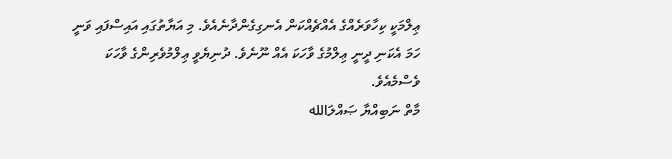ޢިލްމަކީ ކިހާވަރެއްގެ އެއްޗެއްކަން އެނގިގެންދާނެއެވެ. މި އަޔާތުގައި އައިސްފައި ވަނީ ހަމަ އެކަނި ދީނީ ޢިލްމުގެ ވާހަކަ އެއް ނޫނެވެ. ދުނިޔެވީ ޢިލްމުވެރިންގެ ވާހަކަ ވެސްމެއެވެ.
މާތް ނަބިއްޔާ ޞައްލަالله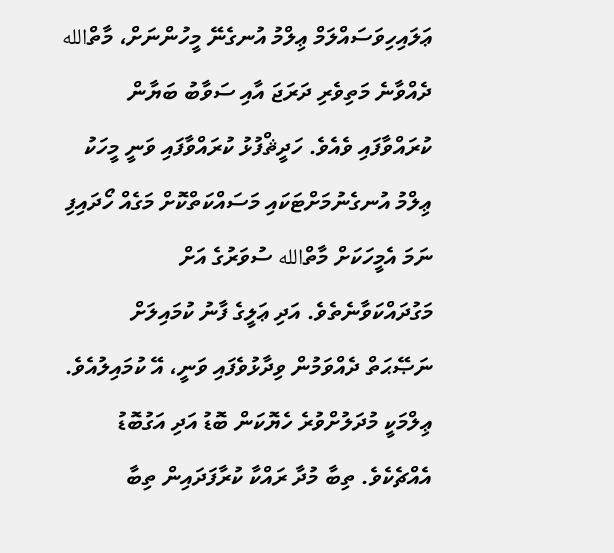ޢަލައިހިވަސައްލަމް ޢިލްމު އުނގެނޭ މީހުންނަށް، މާތްالله ދެއްވާނެ މަތިވެރި ދަރަޖަ އާއި ސަވާބު ބަޔާން ކުރައްވާފައި ވެއެވެ. ހަދީޘްފުޅު ކުރައްވާފައި ވަނީ މީހަކު ޢިލްމު އުނގެނުމަށްޓަކައި މަސައްކަތްކޮށް މަގެއް ހޯދައިފި ނަމަ އެމީހަކަށް މާތްالله ސުވަރުގެ އަށް މަގުދައްކަވާނެތެވެ. އަދި ޢަލީގެ ފާނު ކުމައިލަށް ނަޞޭޙަތް ދެއްވަމުން ވިދާޅުވެފައި ވަނީ، އޭ ކުމައިލުއެވެ. ޢިލްމަކީ މުދަލުށްވުރެ ހެޔޮކަން ބޮޑު އަދި އަގުބޮޑު އެއްޗެކެވެ. ތިބާ މުދާ ރައްކާ ކުރާފަދައިން ތިބާ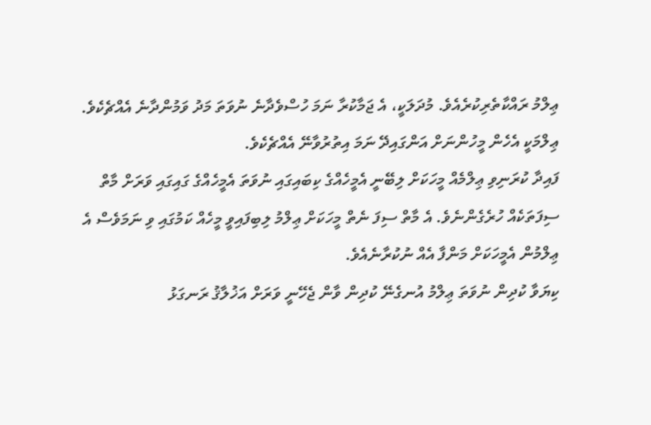ޢިލްމު ރައްކާތެރިކުރެއެވެ. މުދަލަކީ، އެ ޖަމާކުރާ ނަމަ ހުސްވެދާނެ ނުވަތަ މަދު ވަމުންދާނެ އެއްޗެކެވެ. ޢިލްމަކީ އެހެން މީހުންނަށް އަންގައިދޭ ނަމަ އިތުރުވާނޭ އެއްޗެކެވެ.
ފައިދާ ކުރަނިވި ޢިލްމެއް މީހަކަށް ލިބޭނީ އެމީހެއްގެ ކިބައިގައި ނުވަތަ އެމީހެއްގެ ގައިގައި ވަރަށް މާތް ސިފަތަކެއް ހުރެގެންނެވެ. އެ މާތް ސިފަ ނެތް މީހަކަށް ޢިލްމު ލިބިފައިވީ މީހެއް ކަމުގައި ވި ނަމަވެސް އެ ޢިލްމުން އެމީހަކަށް މަންފާ އެއް ނުކުރާނެއެވެ.
ކިޔަވާ ކުދިން ނުވަތަ ޢިލްމު އުނގެނޭ ކުދިން ވާން ޖެހޭނީ ވަރަށް އަޚުލާޤު ރަނގަޅު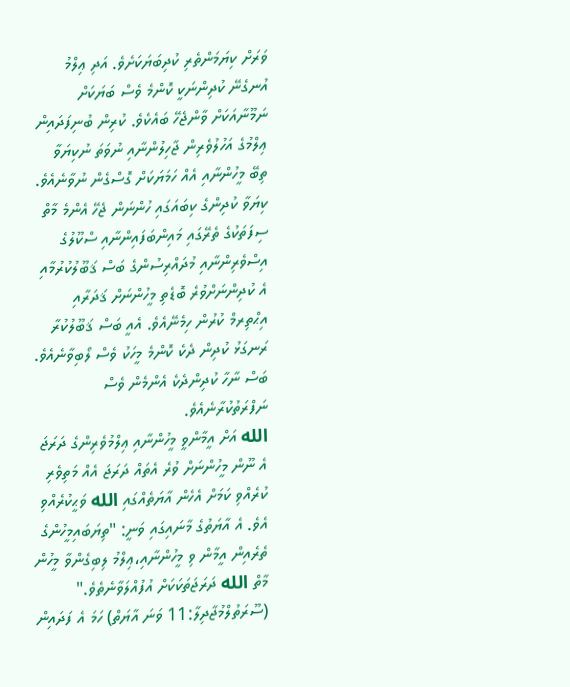ވަރަށް ކިޔަމަންތެރި ކުދިބަޔަކަށެވެ. އަދި ޢިލްމު އުނގެނޭ ކުދިންނަކީ ކޮންމެ ވެސް ބަޔަކަށް ނަމޫނާއަކަށް ވާންޖެހޭ ބައެކެވެ. ކުރިން ބުނިފަދައިން ޢިލްމުގެ އަހުލުވެރިން ޖާހިލުންނާއި ނުވަތަ ނުކިޔަވާ ތިބޭ މީހުންނާއި އެއް ހަމަޔަކަށް ގޮސްގެން ނުވާނެއެވެ. ކިޔަވާ ކުދިންގެ ކިބައަގައި ހުންނަން ޖެހޭ އެންމެ މާތް ސިފަތަކުގެ ތެރޭގައި މައިންބަފައިންނާއި ސްކޫލުގެ އިސްވެރިންނާއި މުދައްރިސުންގެ ބަސް ޤަބޫލުކުރުމާއި އެ ކުދިންނަށްވުރެ ބޮޑެތި މީހުންނަށް ޤަދަރާއި އިޙްތިރމް ކުރުން ހިމެނޭއެވެ. އެއީ ބަސް ޤަބޫލުކުރާ ރަނގަޅު ކުދިން ދެކެ ކޮންމެ މީހަކު ވެސް ލޯބިވާނެއެވެ. ބަސް ނާހާ ކުދިންދެކެ އެންމެން ވެސް ނަފްރަތުކުރާނެއެވެ.
الله އަށް އީމާންވީ މީހުންނާއި ޢިލްމުވެރިންގެ ދަރަޖަ އެ ނޫން މީހުންނަށް ވުރެ އެތައް ދަރަޖަ އެއް މަތިވެރި ކުރެއްވި ކަމަށް އެހެން އާޔަތެއްގައި الله ވަޙީކުރެއްވި އެވެ. އެ އާޔަތުގެ މާނައިގައި ވަނީ: "ތިޔަބައިމީހުންގެ ތެރެއިން އީމާން ވި މީހުންނާއި،ޢިލްމު ލިބިގެންވާ މީހުން މާތް الله ދަރަޖަތަކަކަށް އުފުއްލަވާނެތެވެ." (ސޫރަތުލްމުޖާދިލާ:11 ވަނަ އާޔަތް) ހަމަ އެ ފަދައިން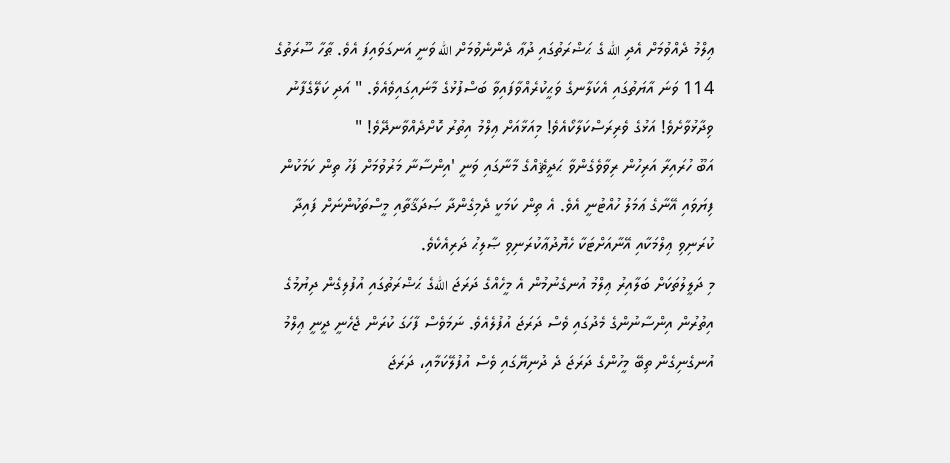ޢިލްމު ދެއްވުމަށް އެދި الله ގެ ޙަޟްރަތުގައި ދުޢާ ދެންނެވުމަށް الله ވަނީ އަނގަވައިފަ އެވެ. ޠާހާ ސޫރަތުގެ 114 ވަނަ އާޔަތުގައި އެކަލާނގެ ވަޙީކުރެއްވާފައިވާ ބަސްފުޅުގެ މާނައިގައިވެއެވެ. " އަދި ކަލޭގެފާނު ވިދާޅުވާށެވެ! އަޅުގެ ވެރިރަސްކަލާކޯއެވެ! މިއަޅާއަށް ޢިލްމު އިތުރު ކޮށްދެއްވާނދޭވެ! "
އަބޫ ހުރައިރާ އަރިހުން ރިވާވެގެންވާ ޙަދީޘެއްގެ މާނާގައި ވަނީ 'އިންސާނާ މަރުވުމަށް ފަހު ތިން ކަމަކުން ފިޔަވައި އޭނާގެ ޢަމަލު ހުއްޓުނީ އެވެ. އެ ތިން ކަމަކީ ދެމިގެންދާ ޞަދަޤާތާއި މީސްތަކުންނަށް ފައިދާ ކުރަނިވި ޢިލްމަކާއި އޭނާއަށްޓަކާ ހެޔޮދުޢާކުރަނިވި ޞާލިޙު ދަރިއެކެވެ.
މި ދަލީލުތަކަށް ބަލާއިރު ޢިލްމު އުނގެނުމުން އެ މީހެއްގެ ދަރަޖަ اللهގެ ޙަޟްރަތުގައި އުފުލިގެން ދިޔުމުގެ އިތުރުން އިންސާނުންގެ މެދުގައި ވެސް ދަރަޖަ އުފުލެއެވެ. ނަމަވެސް ފާހަގަ ކުރަން ޖެހެނީ ދީނީ ޢިލްމު އުނގެނިގެން ތިބޭ މީހުންގެ ދަރަޖަ ދެ ދުނިޔޭގައި ވެސް އުފުލޭކަމާއި، ދަރަޖަ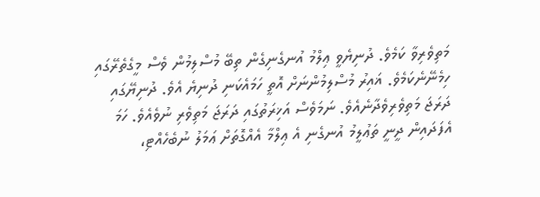މަތިވެރިވާ ކަމެވެ. ދުނިޔެވީ ޢިލްމު އުނގެނިގެން ތިބޭ މުސްލިމުން ވެސް މީގެތެރޭގައި ހިމެނޭނެކަމެވެ. ޣައިރު މުސްލިމުންނަށް އޮތީ ހަމައެކަނި ދުނިޔެ އެވެ. ދުނިޔޭގައި ދަރަޖަ މަތިވެރިވެދާނެއެވެ. ނަމަވެސް އަޚިރަތުގައި ދަރަޖަ މަތިވެރި ނުވެއެވެ. ހަމަ އެފަދައިން ދީނީ ތަޢުލީމު އުނގެނި އެ ޢިލްމާ އެއްގޮތަށް ޢަމަލު ނުބެހެއްޓި،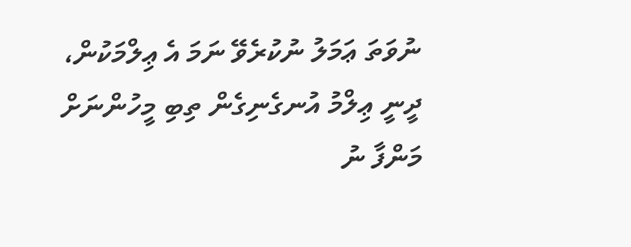ނުވަތަ ޢަމަލު ނުކުރެވޭ ނަމަ އެ ޢިލްމަކުން، ދީނީ ޢިލްމު އުނގެނިގެން ތިބި މީހުންނަށް މަންފާ ނު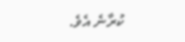ކުރާނެ އެވެ.